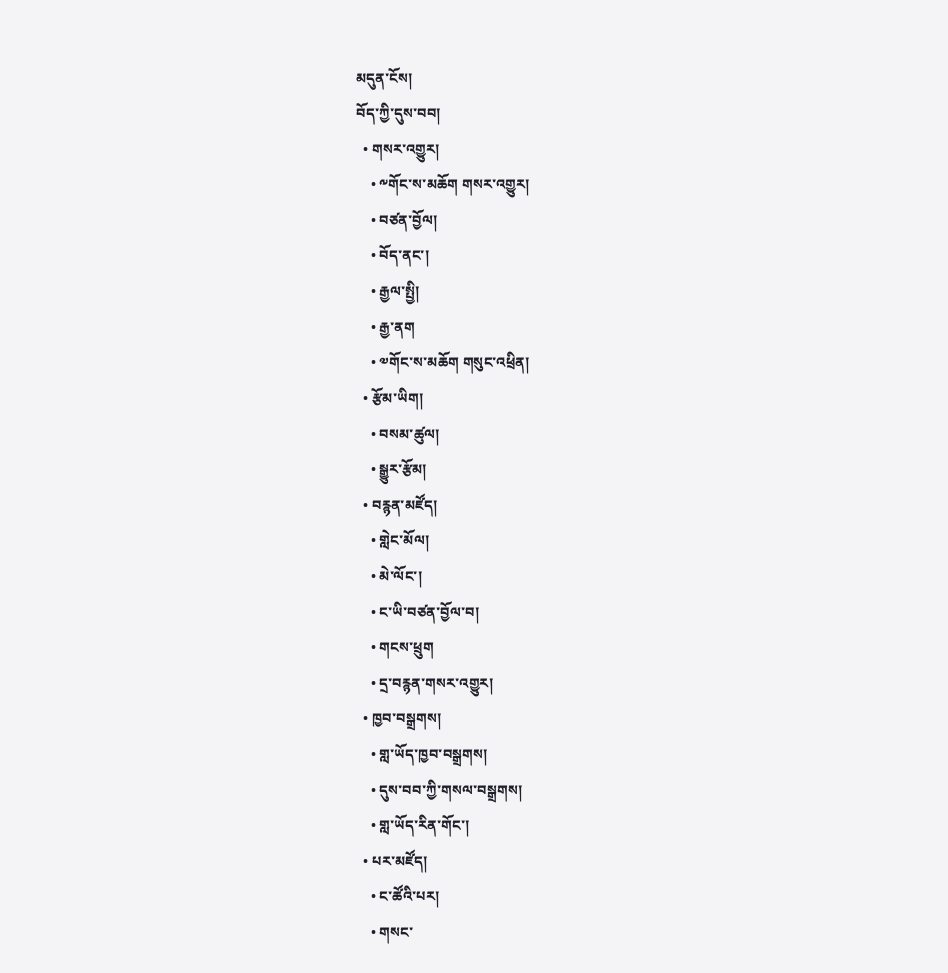མདུན་ངོས།
བོད་ཀྱི་དུས་བབ།
  • གསར་འགྱུར།
    • ༸གོང་ས་མཆོག གསར་འགྱུར།
    • བཙན་བྱོལ།
    • བོད་ནང་།
    • རྒྱལ་སྤྱི།
    • རྒྱ་ནག
    • ༧གོང་ས་མཆོག གསུང་འཕྲིན།
  • རྩོམ་ཡིག།
    • བསམ་ཚུལ།
    • སྒྱུར་རྩོམ།
  • བརྙན་མཛོད།
    • གླེང་མོལ།
    • མེ་ལོང་།
    • ང་ཡི་བཙན་བྱོལ་བ།
    • གངས་ཕྲུག
    • དྲ་བརྙན་གསར་འགྱུར།
  • ཁྱབ་བསྒྲགས།
    • གླ་ཡོད་ཁྱབ་བསྒྲགས།
    • དུས་བབ་ཀྱི་གསལ་བསྒྲགས།
    • གླ་ཡོད་རིན་གོང་།
  • པར་མཛོད།
    • ང་ཚོའི་པར།
    • གསང་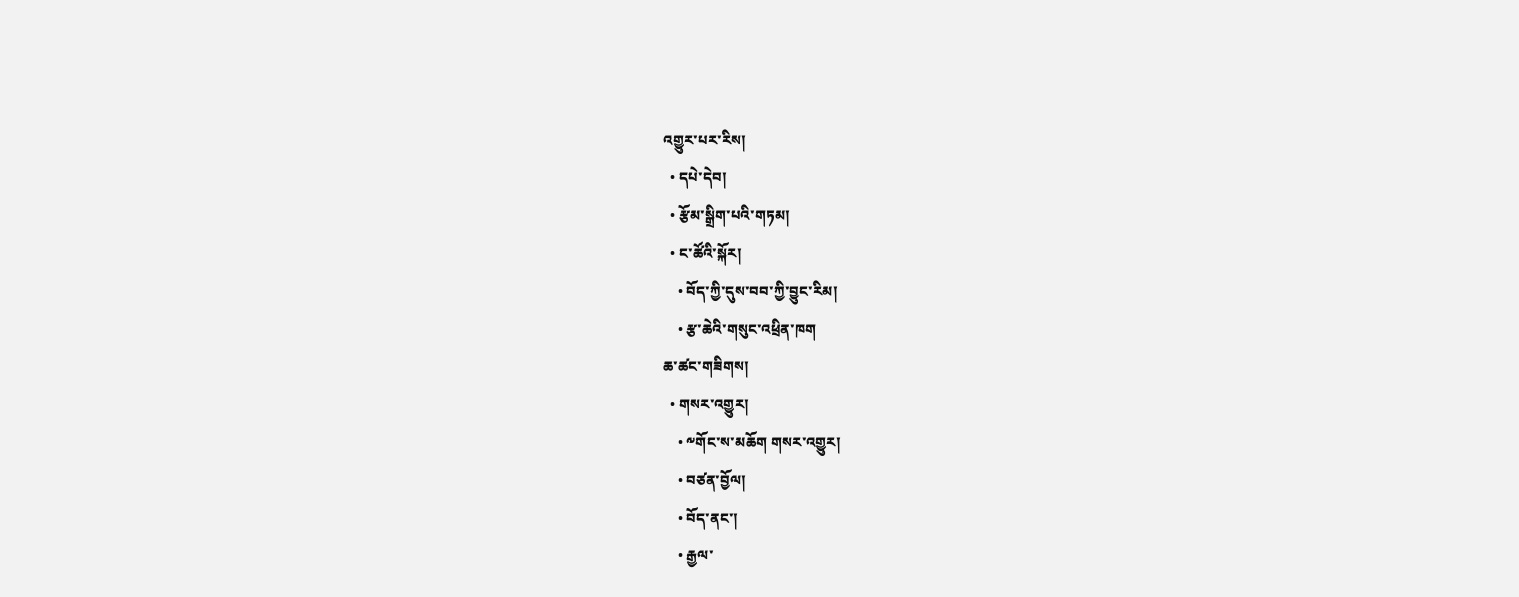འགྱུར་པར་རིས།
  • དཔེ་དེབ།
  • རྩོམ་སྒྲིག་པའི་གཏམ།
  • ང་ཚོའི་སྐོར།
    • བོད་ཀྱི་དུས་བབ་ཀྱི་བྱུང་རིམ།
    • རྩ་ཆེའི་གསུང་འཕྲིན་ཁག
ཆ་ཚང་གཟིགས།
  • གསར་འགྱུར།
    • ༸གོང་ས་མཆོག གསར་འགྱུར།
    • བཙན་བྱོལ།
    • བོད་ནང་།
    • རྒྱལ་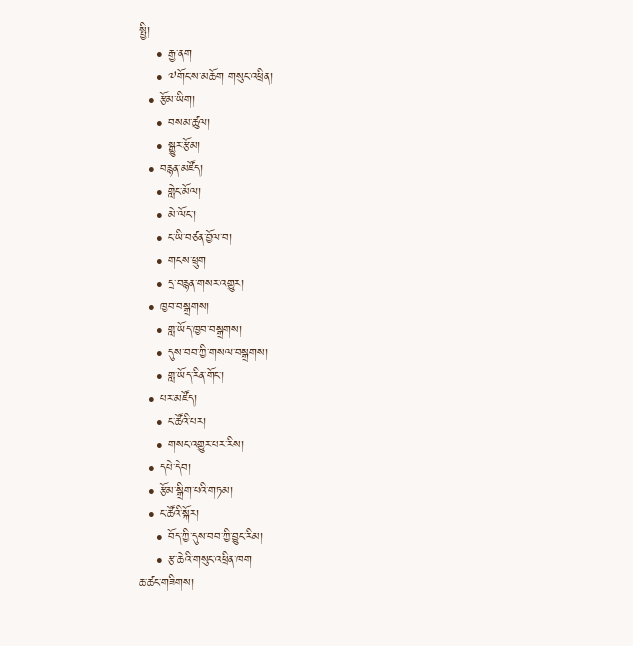སྤྱི།
    • རྒྱ་ནག
    • ༧གོང་ས་མཆོག གསུང་འཕྲིན།
  • རྩོམ་ཡིག།
    • བསམ་ཚུལ།
    • སྒྱུར་རྩོམ།
  • བརྙན་མཛོད།
    • གླེང་མོལ།
    • མེ་ལོང་།
    • ང་ཡི་བཙན་བྱོལ་བ།
    • གངས་ཕྲུག
    • དྲ་བརྙན་གསར་འགྱུར།
  • ཁྱབ་བསྒྲགས།
    • གླ་ཡོད་ཁྱབ་བསྒྲགས།
    • དུས་བབ་ཀྱི་གསལ་བསྒྲགས།
    • གླ་ཡོད་རིན་གོང་།
  • པར་མཛོད།
    • ང་ཚོའི་པར།
    • གསང་འགྱུར་པར་རིས།
  • དཔེ་དེབ།
  • རྩོམ་སྒྲིག་པའི་གཏམ།
  • ང་ཚོའི་སྐོར།
    • བོད་ཀྱི་དུས་བབ་ཀྱི་བྱུང་རིམ།
    • རྩ་ཆེའི་གསུང་འཕྲིན་ཁག
ཆ་ཚང་གཟིགས།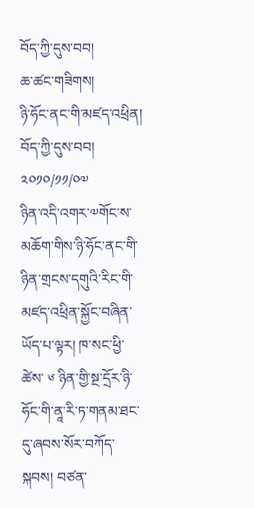བོད་ཀྱི་དུས་བབ།
ཆ་ཚང་གཟིགས།
ཉི་ཧོང་ནང་གི་མཛད་འཕྲིན།
བོད་ཀྱི་དུས་བབ།
༢༠༡༠/༡༡/༠༧
ཉིན་འདི་འགར་༧གོང་ས་མཆོག་གིས་ཉི་ཧོང་ནང་གི་ཉིན་གྲངས་དགུའི་རིང་གི་མཛད་འཕྲིན་སྐྱོང་བཞིན་ཡོད་པ་ལྟར། ཁ་སང་ཕྱི་ཚེས་ ༦ ཉིན་གྱི་སྔ་དྲོར་ཉི་ཧོང་གི་ནཱ་རི་ཏ་གནམ་ཐང་དུ་ཞབས་སོར་བཀོད་སྐབས། བཙན་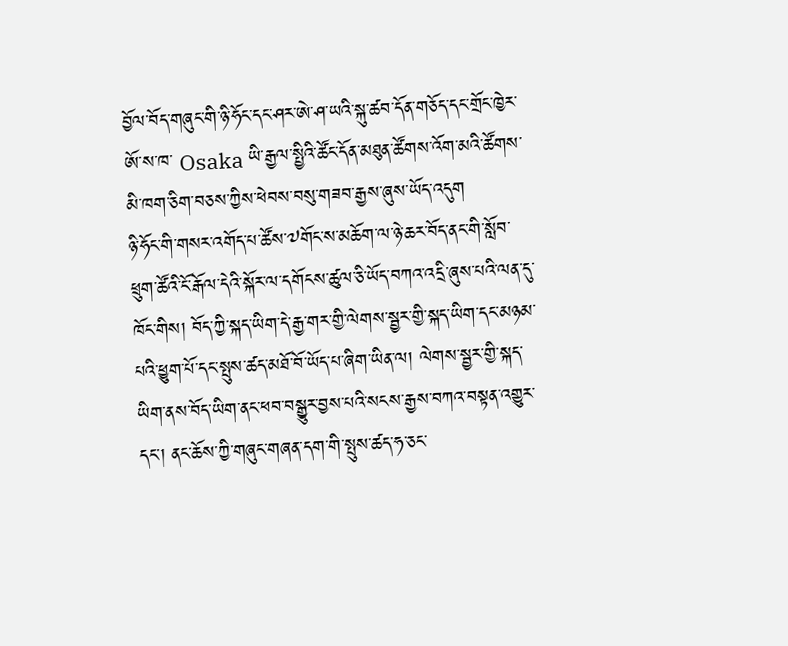བྱོལ་བོད་གཞུང་གི་ཉི་ཧོང་དང་ཤར་ཨེ་ཤ་ཡའི་སྐུ་ཚབ་དོན་གཅོད་དང་གྲོང་ཁྱེར་ཨོ་ས་ཁ་ Osaka ཡི་རྒྱལ་སྤྱིའི་ཚོང་དོན་མཐུན་ཚོགས་འོག་མའི་ཚོགས་མི་ཁག་ཅིག་བཅས་ཀྱིས་ཕེབས་བསུ་གཟབ་རྒྱས་ཞུས་ཡོད་འདུག
ཉི་ཧོང་གི་གསར་འགོད་པ་ཚོས་༧གོང་ས་མཆོག་ལ་ཉེ་ཆར་བོད་ནང་གི་སློབ་ཕྲུག་ཚོའི་ངོ་རྒོལ་དེའི་སྐོར་ལ་དགོངས་ཚུལ་ཅི་ཡོད་བཀའ་འདྲི་ཞུས་པའི་ལན་དུ་ཁོང་གིས། བོད་ཀྱི་སྐད་ཡིག་དེ་རྒྱ་གར་གྱི་ལེགས་སྦྱར་གྱི་སྐད་ཡིག་དང་མཉམ་པའི་ཕྱུག་པོ་དང་སྤུས་ཚད་མཐོ་བོ་ཡོད་པ་ཞིག་ཡིན་ལ། ལེགས་སྦྱར་གྱི་སྐད་ཡིག་ནས་བོད་ཡིག་ནང་ཕབ་བསྒྱུར་བྱས་པའི་སངས་རྒྱས་བཀའ་བསྟན་འགྱུར་དང་། ནང་ཆོས་ཀྱི་གཞུང་གཞན་དག་གི་སྤུས་ཚད་ཧ་ཅང་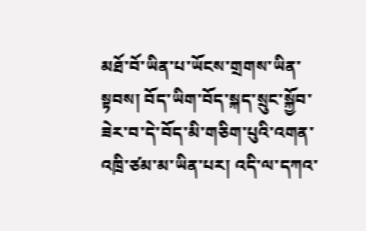མཐོ་བོ་ཡིན་པ་ཡོངས་གྲགས་ཡིན་སྟབས། བོད་ཡིག་བོད་སྐད་སྲུང་སྐྱོབ་ཟེར་བ་དེ་བོད་མི་གཅིག་པུའི་འགན་འཁྲི་ཙམ་མ་ཡིན་པར། འདི་ལ་དཀའ་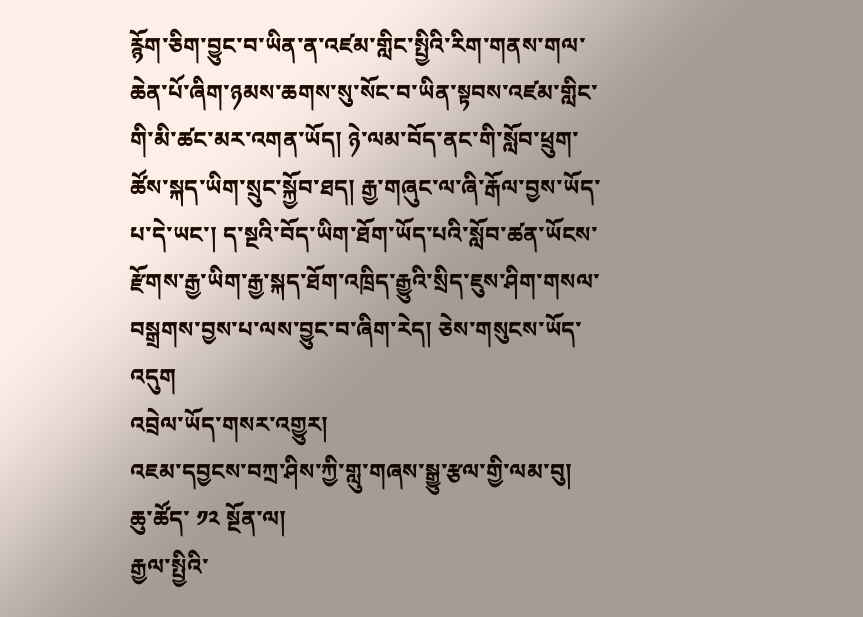རྙོག་ཅིག་བྱུང་བ་ཡིན་ན་འཛམ་གླིང་སྤྱིའི་རིག་གནས་གལ་ཆེན་པོ་ཞིག་ཉམས་ཆགས་སུ་སོང་བ་ཡིན་སྟབས་འཛམ་གླིང་གི་མི་ཚང་མར་འགན་ཡོད། ཉེ་ལམ་བོད་ནང་གི་སློབ་ཕྲུག་ཚོས་སྐད་ཡིག་སྲུང་སྐྱོབ་ཐད། རྒྱ་གཞུང་ལ་ཞི་རྒོལ་བྱས་ཡོད་པ་དེ་ཡང་། ད་སྔའི་བོད་ཡིག་ཐོག་ཡོད་པའི་སློབ་ཚན་ཡོངས་རྫོགས་རྒྱ་ཡིག་རྒྱ་སྐད་ཐོག་འཁྲིད་རྒྱུའི་སྲིད་ཇུས་ཤིག་གསལ་བསྒྲགས་བྱས་པ་ལས་བྱུང་བ་ཞིག་རེད། ཅེས་གསུངས་ཡོད་འདུག
འབྲེལ་ཡོད་གསར་འགྱུར།
འཇམ་དབྱངས་བཀྲ་ཤིས་ཀྱི་གླུ་གཞས་སྒྱུ་རྩལ་གྱི་ལམ་བུ།
ཆུ་ཚོད་ ༡༢ སྔོན་ལ།
རྒྱལ་སྤྱིའི་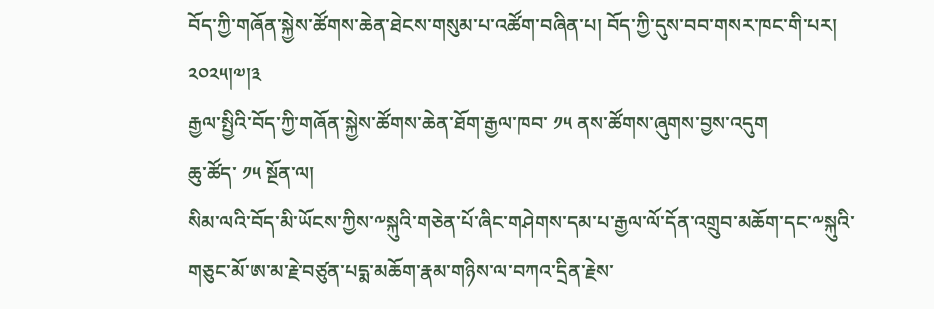བོད་ཀྱི་གཞོན་སྐྱེས་ཚོགས་ཆེན་ཐེངས་གསུམ་པ་འཚོག་བཞིན་པ། བོད་ཀྱི་དུས་བབ་གསར་ཁང་གི་པར། ༢༠༢༥།༧།༣
རྒྱལ་སྤྱིའི་བོད་ཀྱི་གཞོན་སྐྱེས་ཚོགས་ཆེན་ཐོག་རྒྱལ་ཁབ་ ༡༥ ནས་ཚོགས་ཞུགས་བྱས་འདུག
ཆུ་ཚོད་ ༡༥ སྔོན་ལ།
སིམ་ལའི་བོད་མི་ཡོངས་ཀྱིས་༸སྐུའི་གཅེན་པོ་ཞིང་གཤེགས་དམ་པ་རྒྱལ་ལོ་དོན་འགྲུབ་མཆོག་དང་༸སྐུའི་གཅུང་མོ་ཨ་མ་རྗེ་བཙུན་པདྨ་མཆོག་རྣམ་གཉིས་ལ་བཀའ་དྲིན་རྗེས་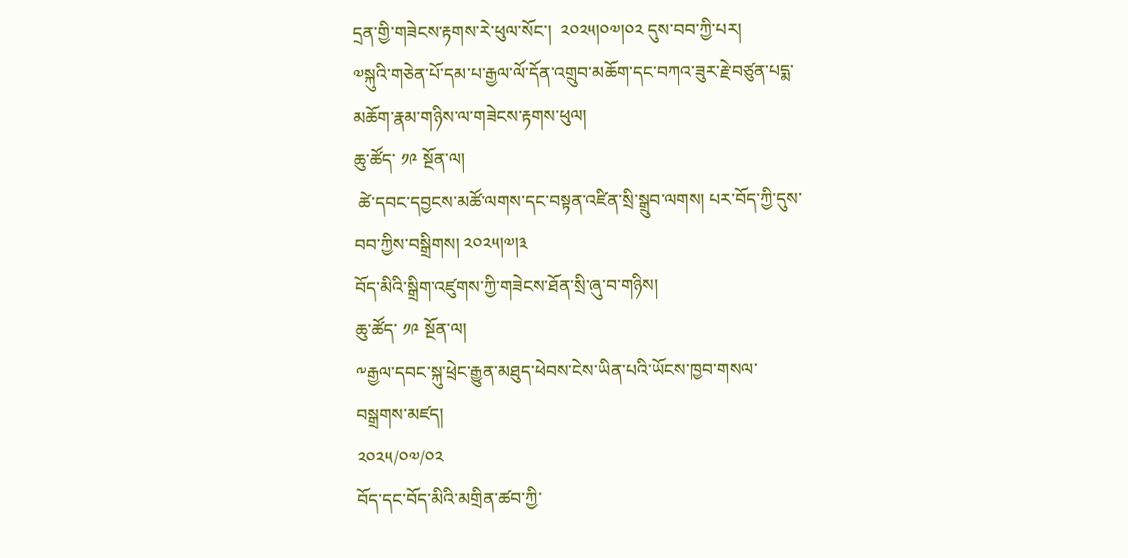དྲན་གྱི་གཟེངས་རྟགས་རེ་ཕུལ་སོང་།  ༢༠༢༥།༠༧།༠༢ དུས་བབ་ཀྱི་པར།
༧སྐུའི་གཅེན་པོ་དམ་པ་རྒྱལ་ལོ་དོན་འགྲུབ་མཆོག་དང་བཀའ་ཟུར་རྗེ་བཙུན་པདྨ་མཆོག་རྣམ་གཉིས་ལ་གཟེངས་རྟགས་ཕུལ།
ཆུ་ཚོད་ ༡༩ སྔོན་ལ།
 ཚེ་དབང་དབྱངས་མཚོ་ལགས་དང་བསྟན་འཛིན་སྲི་སྒྲུབ་ལགས། པར་བོད་ཀྱི་དུས་བབ་ཀྱིས་བསྒྲིགས། ༢༠༢༥།༧།༣
བོད་མིའི་སྒྲིག་འཛུགས་ཀྱི་གཟེངས་ཐོན་སྲི་ཞུ་བ་གཉིས།
ཆུ་ཚོད་ ༡༩ སྔོན་ལ།
༸རྒྱལ་དབང་སྐུ་ཕྲེང་རྒྱུན་མཐུད་ཕེབས་ངེས་ཡིན་པའི་ཡོངས་ཁྱབ་གསལ་བསྒྲགས་མཛད།
༢༠༢༥/༠༧/༠༢
བོད་དང་བོད་མིའི་མགྲིན་ཚབ་ཀྱི་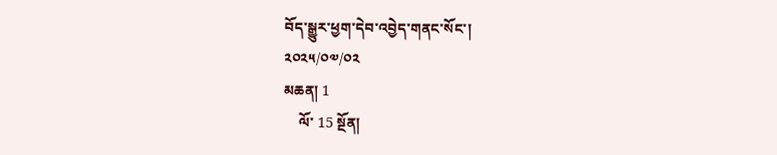བོད་སྒྱུར་ཕྱག་དེབ་འབྱེད་གནང་སོང་།
༢༠༢༥/༠༧/༠༢
མཆན། 1
    ལོ་ 15 སྔོན།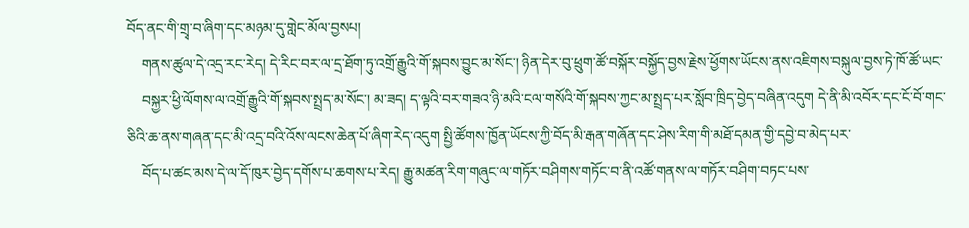བོད་ནང་གི་གྲྭ་བ་ཞིག་དང་མཉམ་དུ་གླེང་མོལ་བྱསཔ།
    གནས་ཚུལ་དེ་འདྲ་རང་རེད། དེ་རིང་བར་ལ་དྲ་ཐོག་ཏུ་འགྲོ་རྒྱུའི་གོ་སྐབས་བྱུང་མ་སོང་། ཉིན་དེར་བུ་ཕྲུག་ཚོ་བསྐོར་བསྐྱོད་བྱས་རྗེས་ཕྱོགས་ཡོངས་ནས་འཇིགས་བསྐུལ་བྱས་ཏེ་ཁོ་ཚོ་ཡང་
    བསྐྱར་ཕྱི་ལོགས་ལ་འགྲོ་རྒྱུའི་གོ་སྐབས་སྤྲད་མ་སོང་། མ་ཟད། ད་ལྟའི་བར་གཟའ་ཉི་མའི་ངལ་གསོའི་གོ་སྐབས་ཀྱང་མ་སྤྲད་པར་སློབ་ཁྲིད་བྱེད་བཞིན་འདུག དེ་ནི་མི་འབོར་དང་ངོ་བོ་གང་ཅིའི་ཆ་ནས་གཞན་དང་མི་འདྲ་བའི་འོས་ལངས་ཆེན་པོ་ཞིག་རེད་འདུག སྤྱི་ཚོགས་ཁྱོན་ཡོངས་ཀྱི་བོད་མི་རྒན་གཞོན་དང་ཤེས་རིག་གི་མཐོ་དམན་གྱི་དབྱེ་བ་མེད་པར་
    བོད་པ་ཚང་མས་དེ་ལ་དོ་ཁུར་བྱེད་དགོས་པ་ཆགས་པ་རེད། རྒྱུ་མཚན་རིག་གཞུང་ལ་གཏོར་བཤིགས་གཏོང་བ་ནི་འཚོ་གནས་ལ་གཏོར་བཤིག་བཏང་པས་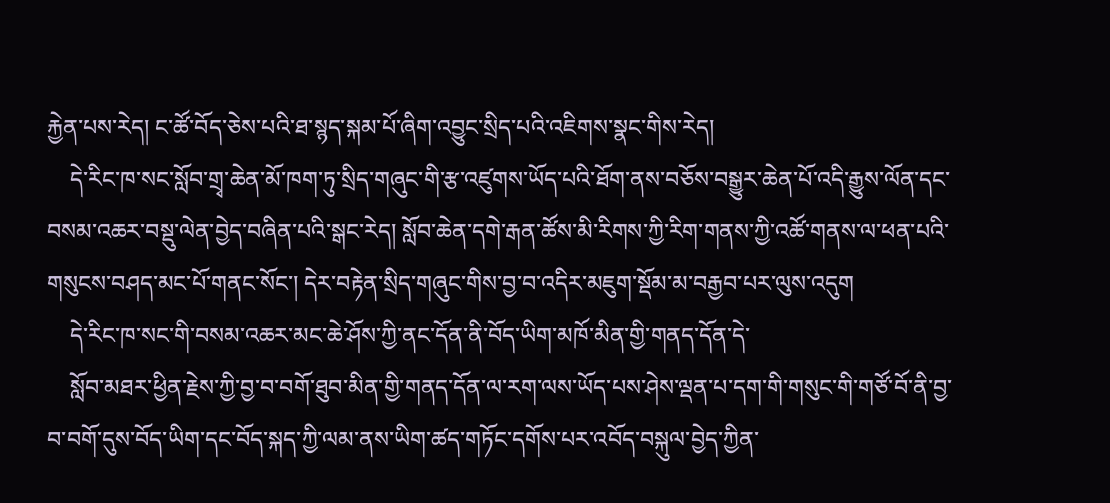རྐྱེན་པས་རེད། ང་ཚོ་བོད་ཅེས་པའི་ཐ་སྙད་སྐམ་པོ་ཞིག་འབྱུང་སྲིད་པའི་འཇིགས་སྣང་གིས་རེད།
    དེ་རིང་ཁ་སང་སློབ་གྲྭ་ཆེན་མོ་ཁག་ཏུ་སྲིད་གཞུང་གི་རྩ་འཛུགས་ཡོད་པའི་ཐོག་ནས་བཅོས་བསྒྱུར་ཆེན་པོ་འདི་རྒྱུས་ལོན་དང་བསམ་འཆར་བསྡུ་ལེན་བྱེད་བཞིན་པའི་སྒང་རེད། སློབ་ཆེན་དགེ་རྒན་ཚོས་མི་རིགས་ཀྱི་རིག་གནས་ཀྱི་འཚོ་གནས་ལ་ཕན་པའི་གསུངས་བཤད་མང་པོ་གནང་སོང་། དེར་བརྟེན་སྲིད་གཞུང་གིས་བྱ་བ་འདིར་མཇུག་སྡོམ་མ་བརྒྱབ་པར་ལུས་འདུག
    དེ་རིང་ཁ་སང་གི་བསམ་འཆར་མང་ཆེ་ཤོས་ཀྱི་ནང་དོན་ནི་བོད་ཡིག་མཁོ་མིན་གྱི་གནད་དོན་དེ་
    སློབ་མཐར་ཕྱིན་རྗེས་ཀྱི་བྱ་བ་བགོ་ཐུབ་མིན་གྱི་གནད་དོན་ལ་རག་ལས་ཡོད་པས་ཤེས་ལྡན་པ་དག་གི་གསུང་གི་གཙོ་བོ་ནི་བྱ་བ་བགོ་དུས་བོད་ཡིག་དང་བོད་སྐད་ཀྱི་ལམ་ནས་ཡིག་ཚད་གཏོང་དགོས་པར་འབོད་བསྐུལ་བྱེད་ཀྱིན་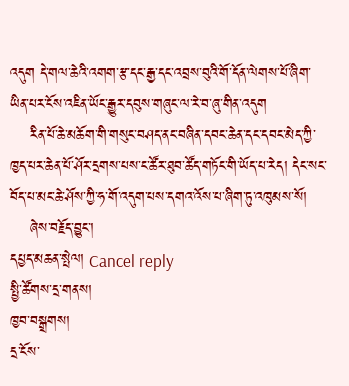འདུག དེ་གལ་ཆེའི་འགག་རྩ་དང་རྒྱ་དང་འབྲས་བུའི་གོ་དོན་ལེགས་པོ་ཞིག་ཡིན་པར་ངོས་འཇིན་ཡོང་རྒྱུར་དབུས་གཞུང་ལ་རེ་བ་ཞུ་གིན་འདུག
    རིན་པོ་ཆེ་མཆོག་གི་གསུང་བཤད་ནང་བཞིན་དབང་ཆེན་དང་དབང་མེད་ཀྱི་ཁྱད་པར་ཆེན་པོ་ཤོར་དྲགས་པས་ང་ཚོར་ཐུབ་ཚོད་གཏོང་གི་ཡོད་པ་རེད། དེང་སང་བོད་པ་མང་ཆེ་ཤོས་ཀྱི་ཧ་གོ་འདུག་པས་དགའ་འོས་པ་ཞིག་ཏུ་འཁུམས་སོ།
    ཞེས་བརྗོད་བྱུང་།
དཔྱད་མཆན་སྤེལ། Cancel reply
སྤྱི་ཚོགས་དྲ་གནས།
ཁྱབ་བསྒྲགས།
དྲ་ངོས་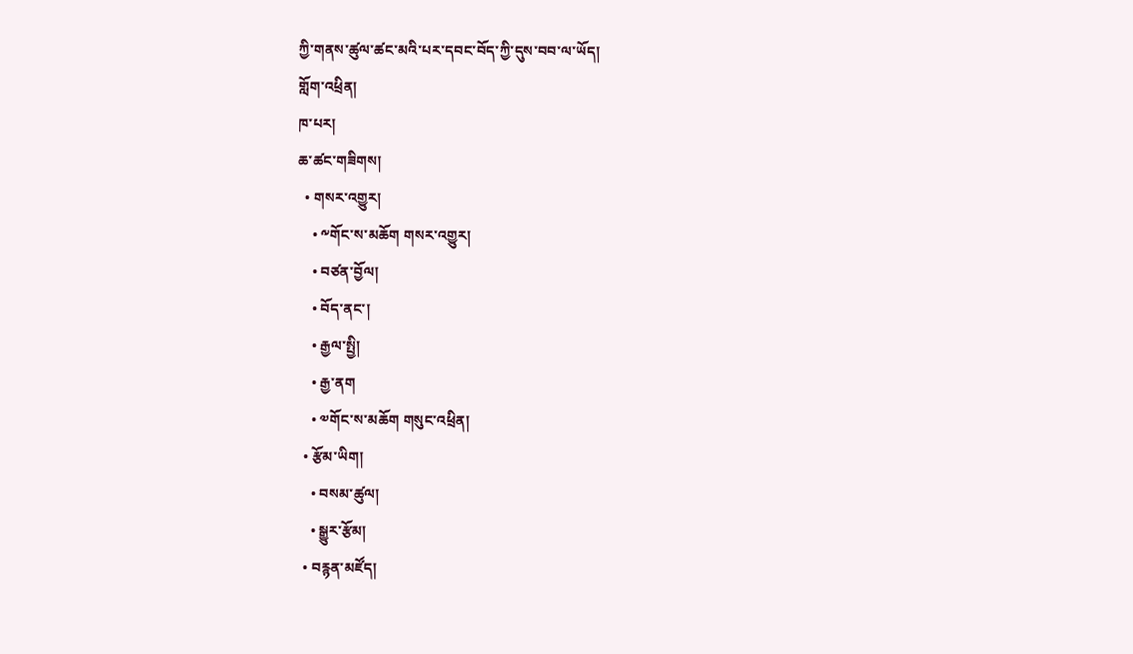ཀྱི་གནས་ཚུལ་ཚང་མའི་པར་དབང་བོད་ཀྱི་དུས་བབ་ལ་ཡོད།
གློག་འཕྲིན།
ཁ་པར།
ཆ་ཚང་གཟིགས།
  • གསར་འགྱུར།
    • ༸གོང་ས་མཆོག གསར་འགྱུར།
    • བཙན་བྱོལ།
    • བོད་ནང་།
    • རྒྱལ་སྤྱི།
    • རྒྱ་ནག
    • ༧གོང་ས་མཆོག གསུང་འཕྲིན།
  • རྩོམ་ཡིག།
    • བསམ་ཚུལ།
    • སྒྱུར་རྩོམ།
  • བརྙན་མཛོད།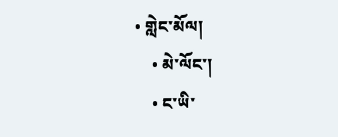• གླེང་མོལ།
    • མེ་ལོང་།
    • ང་ཡི་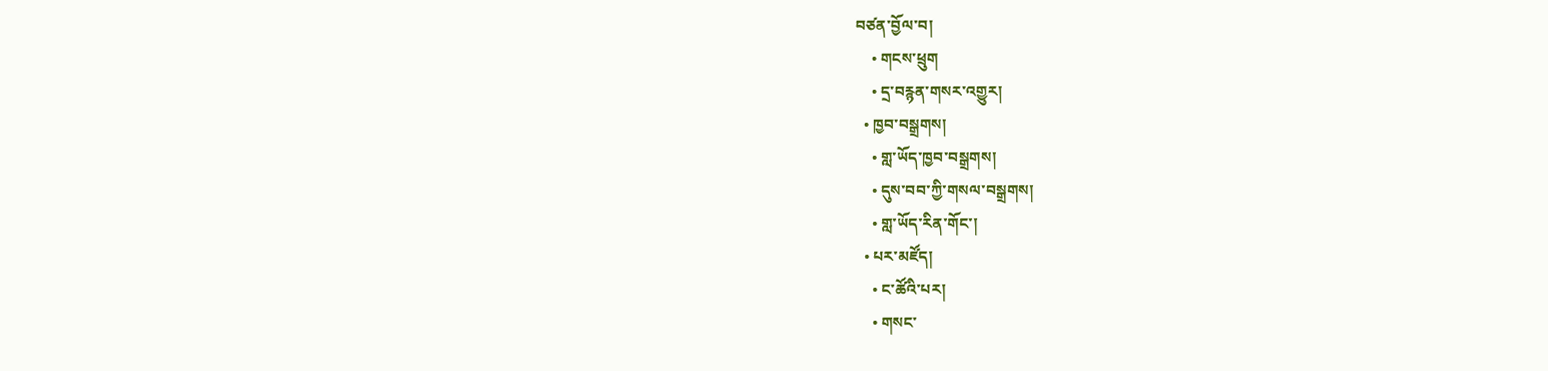བཙན་བྱོལ་བ།
    • གངས་ཕྲུག
    • དྲ་བརྙན་གསར་འགྱུར།
  • ཁྱབ་བསྒྲགས།
    • གླ་ཡོད་ཁྱབ་བསྒྲགས།
    • དུས་བབ་ཀྱི་གསལ་བསྒྲགས།
    • གླ་ཡོད་རིན་གོང་།
  • པར་མཛོད།
    • ང་ཚོའི་པར།
    • གསང་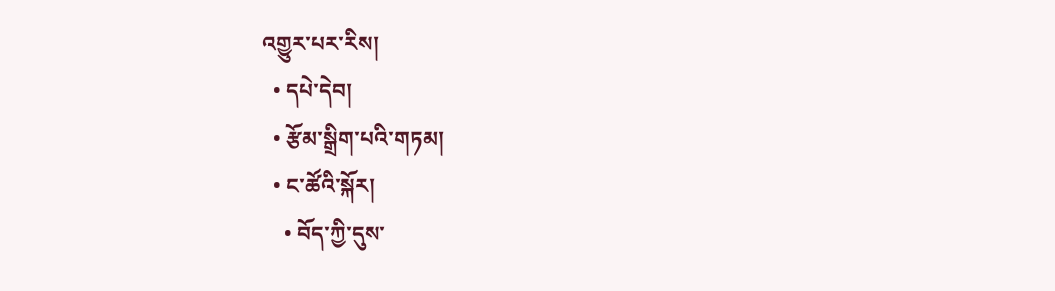འགྱུར་པར་རིས།
  • དཔེ་དེབ།
  • རྩོམ་སྒྲིག་པའི་གཏམ།
  • ང་ཚོའི་སྐོར།
    • བོད་ཀྱི་དུས་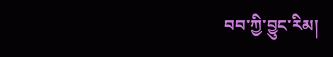བབ་ཀྱི་བྱུང་རིམ།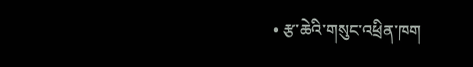• རྩ་ཆེའི་གསུང་འཕྲིན་ཁག